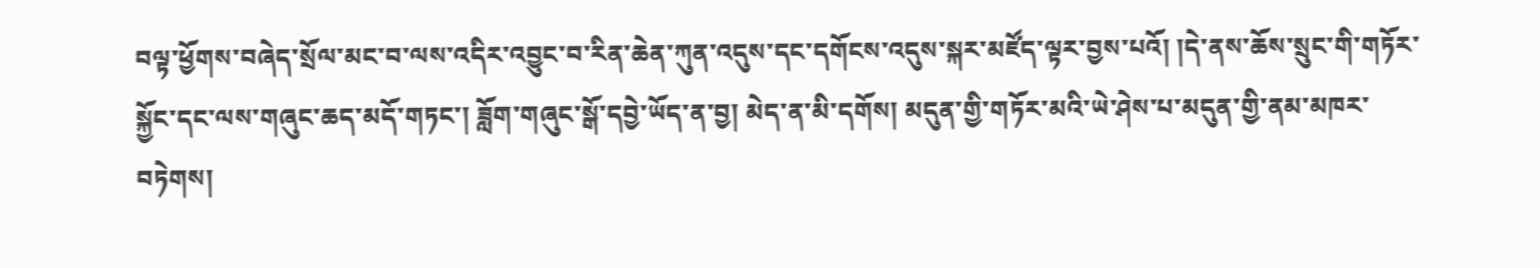བལྟ་ཕྱོགས་བཞེད་སྲོལ་མང་བ་ལས་འདིར་འབྱུང་བ་རིན་ཆེན་ཀུན་འདུས་དང་དགོངས་འདུས་སྐར་མཛོད་ལྟར་བྱས་པའོ། །དེ་ནས་ཆོས་སྲུང་གི་གཏོར་སྐྱོང་དང་ལས་གཞུང་ཆད་མདོ་གཏང་། ཟློག་གཞུང་སྒོ་དབྱེ་ཡོད་ན་བྱ། མེད་ན་མི་དགོས། མདུན་གྱི་གཏོར་མའི་ཡེ་ཤེས་པ་མདུན་གྱི་ནམ་མཁར་བཏེགས།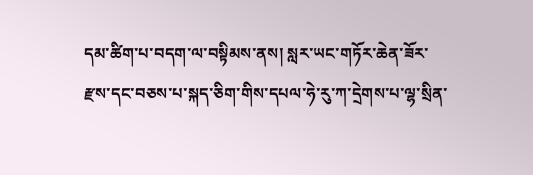དམ་ཚིག་པ་བདག་ལ་བསྟིམས་ནས། སླར་ཡང་གཏོར་ཆེན་ཟོར་རྫས་དང་བཅས་པ་སྐད་ཅིག་གིས་དཔལ་ཧེ་རུ་ཀ་དྲེགས་པ་ལྷ་སྲིན་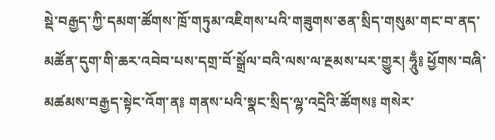སྡེ་བརྒྱད་ཀྱི་དམག་ཚོགས་ཁྲོ་གཏུམ་འཇིགས་པའི་གཟུགས་ཅན་སྲིད་གསུམ་གང་བ་ནད་མཚོན་དུག་གི་ཆར་འབེབ་པས་དགྲ་བོ་སྒྲོལ་བའི་ལས་ལ་རྔམས་པར་གྱུར། ཧཱུྃ༔ ཕྱོགས་བཞི་མཚམས་བརྒྱད་སྟེང་འོག་ན༔ གནས་པའི་སྣང་སྲིད་ལྷ་འདྲེའི་ཚོགས༔ གསེར་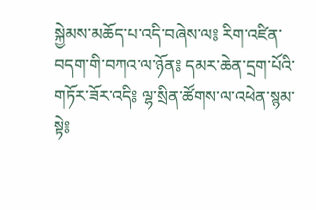སྐྱེམས་མཆོད་པ་འདི་བཞེས་ལ༔ རིག་འཛིན་བདག་གི་བཀའ་ལ་ཉོན༔ དམར་ཆེན་དྲག་པོའི་གཏོར་ཟོར་འདི༔ ལྷ་སྲིན་ཚོགས་ལ་འཕེན་སྙམ་སྟེ༔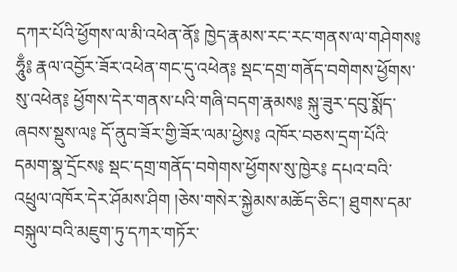དཀར་པོའི་ཕྱོགས་ལ་མི་འཕེན་ནོ༔ ཁྱེད་རྣམས་རང་རང་གནས་ལ་གཤེགས༔ ཧཱུྃ༔ རྣལ་འབྱོར་ཟོར་འཕེན་གང་དུ་འཕེན༔ སྡང་དགྲ་གནོད་བགེགས་ཕྱོགས་སུ་འཕེན༔ ཕྱོགས་དེར་གནས་པའི་གཞི་བདག་རྣམས༔ སྐུ་ཟུར་དབུ་སྨོད་ཞབས་སྡུས་ལ༔ དོ་ནུབ་ཟོར་གྱི་ཟོར་ལམ་ཕྱེས༔ འཁོར་བཅས་དྲག་པོའི་དམག་སྣ་དྲོངས༔ སྡང་དགྲ་གནོད་བགེགས་ཕྱོགས་སུ་ཁྱེར༔ དཔའ་བའི་འཕྲུལ་འཁོར་དེར་ཤོམས་ཤིག །ཅེས་གསེར་སྐྱེམས་མཆོད་ཅིང་། ཐུགས་དམ་བསྐུལ་བའི་མཇུག་ཏུ་དཀར་གཏོར་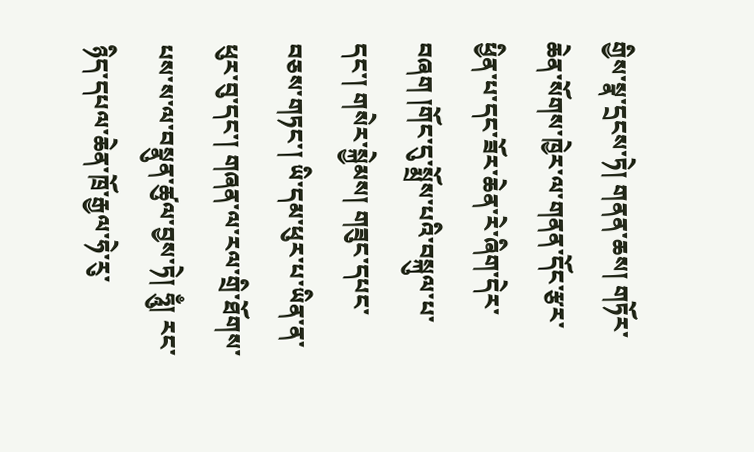གྱིས་སྣ་དྲངས་ཏེ། གནན་ཆས། གཏོར་ཆེན་སོགས་ཁྱེར་ལ་གནན་དོང་རྩར་ཕྱིན་པ་དང་ཟོར་ཆེན་རེ་ཞིག་དེར་བཞག །གོང་དུ་སྨྲོས་པའི་བསྐུལ་པ་དང་། གསེར་སྐྱེམས། གཟུང་དཔང་བཅས་གཏང་། ཡི་དམ་ཕུར་པ་ཡིན་ན་ཕུར་བུ་དང་། གཞན་ལ་རལ་གྲི་ཐོགས་པས་ས་ལ་བསྣུན་ཚུལ་བྱས་ཏེ། ཧཱུྃ། རང་ཉིད་དཔལ་ཆེན་ཁྲོ་རྒྱལ་ཧེ་རུ་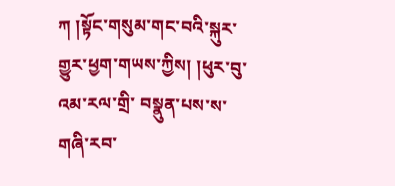ཀ །སྟོང་གསུམ་གང་བའི་སྐུར་གྱུར་ཕྱག་གཡས་ཀྱིས། །ཕུར་བུ་འམ་རལ་གྲི་ བསྣུན་པས་ས་གཞི་རབ་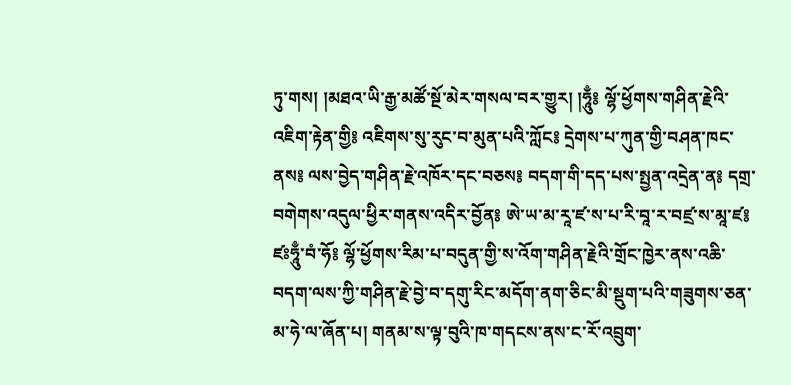ཏུ་གས། །མཐའ་ཡི་རྒྱ་མཚོ་སྔོ་མེར་གསལ་བར་གྱུར། །ཧཱུྃ༔ ལྷོ་ཕྱོགས་གཤིན་རྗེའི་འཇིག་རྟེན་གྱི༔ འཇིགས་སུ་རུང་བ་མུན་པའི་ཀློང༔ དྲེགས་པ་ཀུན་གྱི་བཤན་ཁང་ནས༔ ལས་བྱེད་གཤིན་རྗེ་འཁོར་དང་བཅས༔ བདག་གི་དད་པས་སྤྱན་འདྲེན་ན༔ དགྲ་བགེགས་འདུལ་ཕྱིར་གནས་འདིར་བྱོན༔ ཨེ་ཡ་མ་རཱ་ཛ་ས་པ་རི་བཱ་ར་བཛྲ་ས་མཱ་ཛ༔ ཛཿཧཱུྃ་བཾ་ཧོ༔ ལྷོ་ཕྱོགས་རིམ་པ་བདུན་གྱི་ས་འོག་གཤིན་རྗེའི་གྲོང་ཁྱེར་ནས་འཆི་བདག་ལས་ཀྱི་གཤིན་རྗེ་བྱེ་བ་དགུ་རིང་མདོག་ནག་ཅིང་མི་སྡུག་པའི་གཟུགས་ཅན་མ་ཧེ་ལ་ཞོན་པ། གནམ་ས་ལྟ་བུའི་ཁ་གདངས་ནས་ང་རོ་འབྲུག་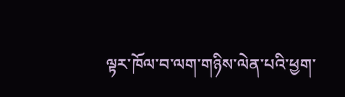ལྟར་ཁོལ་བ་ལག་གཉིས་ལེན་པའི་ཕྱག་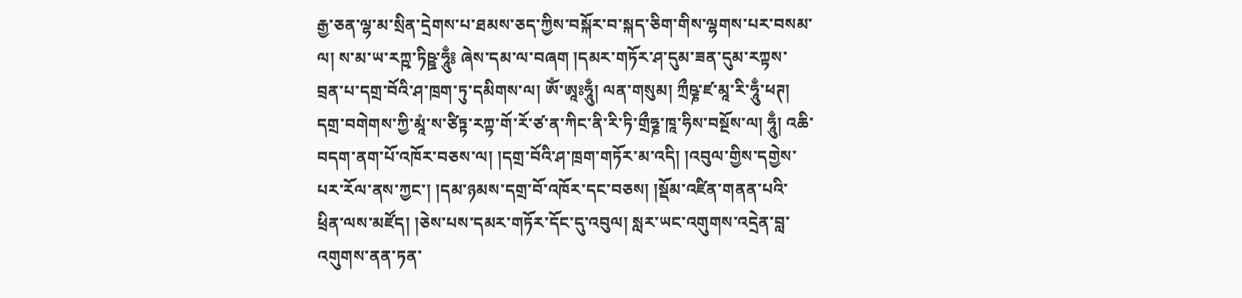རྒྱ་ཅན་ལྷ་མ་སྲིན་དྲེགས་པ་ཐམས་ཅད་ཀྱིས་བསྐོར་བ་སྐད་ཅིག་གིས་ལྷགས་པར་བསམ་ལ། ས་མ་ཡ་རཀྵ་ཏིཥྛ་ཧཱུྃ༔ ཞེས་དམ་ལ་བཞག །དམར་གཏོར་ཤ་དུམ་ཟན་དུམ་རཀྟས་བྲན་པ་དགྲ་བོའི་ཤ་ཁྲག་ཏུ་དམིགས་ལ། ཨོཾ་ཨཱཿཧཱུྃ། ལན་གསུམ། ཀྲྀཥྞ་ཛ་མཱ་རི་ཧཱུྃ་ཕཊ། དགྲ་བགེགས་ཀྱི་མཱཾ་ས་ཙིཏྟ་རཀྟ་གོ་རོ་ཙ་ན་ཀིང་ནི་རི་ཏི་གྲྀཧྞ་ཁཱ་ཧིས་བསྔོས་ལ། ཧཱུྃ། འཆི་བདག་ནག་པོ་འཁོར་བཅས་ལ། །དགྲ་བོའི་ཤ་ཁྲག་གཏོར་མ་འདི། །འབུལ་གྱིས་དགྱེས་པར་རོལ་ནས་ཀྱང་། །དམ་ཉམས་དགྲ་བོ་འཁོར་དང་བཅས། །སྡོམ་འཛིན་གནན་པའི་ཕྲིན་ལས་མཛོད། །ཅེས་པས་དམར་གཏོར་དོང་དུ་འབུལ། སླར་ཡང་འགུགས་འདྲེན་བླ་འགུགས་ནན་ཏན་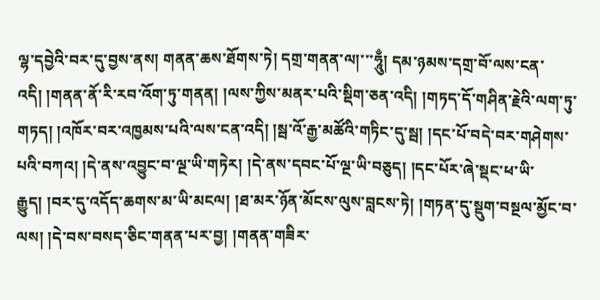ལྷ་དབྱེའི་བར་དུ་བྱས་ནས། གནན་ཆས་ཐོགས་ཏེ། དགྲ་གནན་ལ།་་་ཧཱུྃ། དམ་ཉམས་དགྲ་བོ་ལས་ངན་འདི། །གནན་ནོ་རི་རབ་འོག་ཏུ་གནན། །ལས་ཀྱིས་མནར་པའི་སྡིག་ཅན་འདི། །གཏད་དོ་གཤིན་རྗེའི་ལག་ཏུ་གཏད། །འཁོར་བར་འཁྱམས་པའི་ལས་ངན་འདི། །སྦ་འོ་རྒྱ་མཚོའི་གཏིང་དུ་སྦ། །དང་པོ་བདེ་བར་གཤེགས་པའི་བཀའ། །དེ་ནས་འབྱུང་བ་ལྔ་ཡི་གཏེར། །དེ་ནས་དབང་པོ་ལྔ་ཡི་བཅུད། །དང་པོར་ཞེ་སྡང་ཕ་ཡི་རྒྱུད། །བར་དུ་འདོད་ཆགས་མ་ཡི་མངལ། །ཐ་མར་ཉོན་མོངས་ལུས་བླངས་ཏེ། །གཏན་དུ་སྡུག་བསྔལ་མྱོང་བ་ལས། །དེ་བས་བསད་ཅིང་གནན་པར་བྱ། །གནན་གཟིར་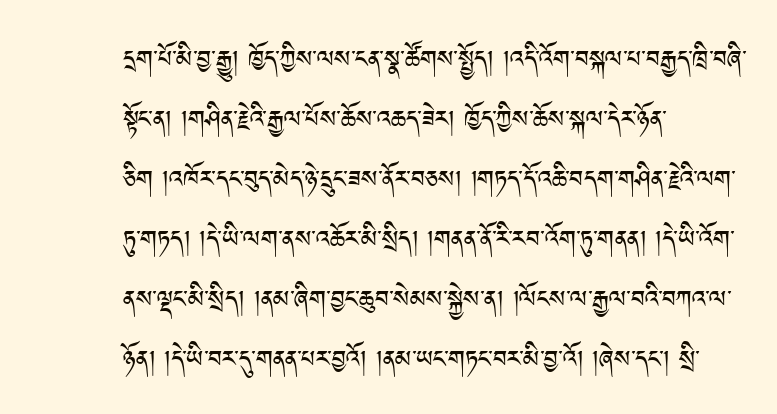དྲག་པོ་མི་བྱ་རྒྱུ། ཁྱོད་ཀྱིས་ལས་ངན་སྣ་ཚོགས་སྤྱོད། །འདི་འོག་བསྐལ་པ་བརྒྱད་ཁྲི་བཞི་སྟོང་ན། །གཤིན་རྗེའི་རྒྱལ་པོས་ཆོས་འཆད་ཟེར། ཁྱོད་ཀྱིས་ཆོས་སྐལ་དེར་ཉོན་ཅིག །འཁོར་དང་བུད་མེད་ཉེ་དྲུང་ཟས་ནོར་བཅས། །གཏད་དོ་འཆི་བདག་གཤིན་རྗེའི་ལག་ཏུ་གཏད། །དེ་ཡི་ལག་ནས་འཆོར་མི་སྲིད། །གནན་ནོ་རི་རབ་འོག་ཏུ་གནན། །དེ་ཡི་འོག་ནས་ལྡང་མི་སྲིད། །ནམ་ཞིག་བྱང་ཆུབ་སེམས་སྐྱེས་ན། །ལོངས་ལ་རྒྱལ་བའི་བཀའ་ལ་ཉོན། །དེ་ཡི་བར་དུ་གནན་པར་བྱའོ། །ནམ་ཡང་གཏང་བར་མི་བྱ་འོ། །ཞེས་དང་། སྲི་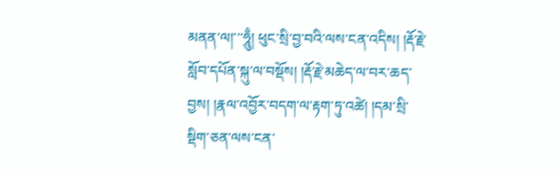མནན་ལ།་་་ཧཱུྃ། ཕུང་སྲི་བྱ་བའི་ལས་ངན་འདིས། །རྡོ་རྗེ་སློབ་དཔོན་སྐུ་ལ་བསྡོས། །རྡོ་རྗེ་མཆེད་ལ་བར་ཆད་བྱས། །རྣལ་འབྱོར་བདག་ལ་རྟག་ཏུ་འཚེ། །དམ་སྲི་སྡིག་ཅན་ལས་ངན་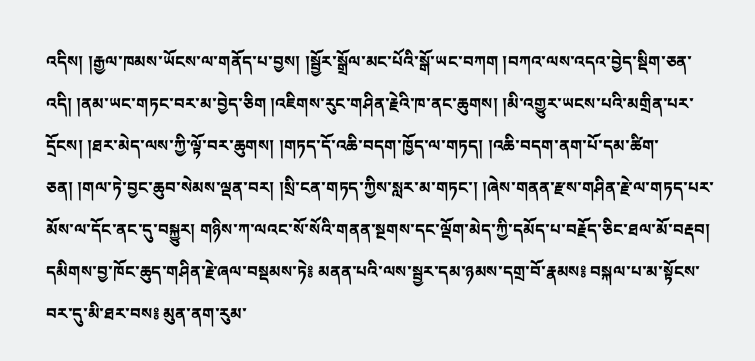འདིས། །རྒྱལ་ཁམས་ཡོངས་ལ་གནོད་པ་བྱས། །སྦྱོར་སྒྲོལ་མང་པོའི་སྒོ་ཡང་བཀག །བཀའ་ལས་འདའ་བྱེད་སྡིག་ཅན་འདི། །ནམ་ཡང་གཏང་བར་མ་བྱེད་ཅིག །འཇིགས་རུང་གཤིན་རྗེའི་ཁ་ནང་ཆུགས། །མི་འགྱུར་ཡངས་པའི་མགྲིན་པར་དྲོངས། །ཐར་མེད་ལས་ཀྱི་ལྟོ་བར་ཆུགས། །གཏད་དོ་འཆི་བདག་ཁྱོད་ལ་གཏད། །འཆི་བདག་ནག་པོ་དམ་ཚིག་ཅན། །གལ་ཏེ་བྱང་ཆུབ་སེམས་ལྡན་བར། །སྲི་ངན་གཏད་ཀྱིས་སླར་མ་གཏང་། །ཞེས་གནན་རྫས་གཤིན་རྗེ་ལ་གཏད་པར་མོས་ལ་དོང་ནང་དུ་བསྐྱུར། གཉིས་ཀ་ལའང་སོ་སོའི་གནན་སྔགས་དང་ལྡོག་མེད་ཀྱི་དམོད་པ་བརྗོད་ཅིང་ཐལ་མོ་བརྡབ། དམིགས་བྱ་ཁོང་ཆུད་གཤིན་རྗེ་ཞལ་བསྡམས་ཏེ༔ མནན་པའི་ལས་སྦྱར་དམ་ཉམས་དགྲ་བོ་རྣམས༔ བསྐལ་པ་མ་སྟོངས་བར་དུ་མི་ཐར་བས༔ མུན་ནག་རུམ་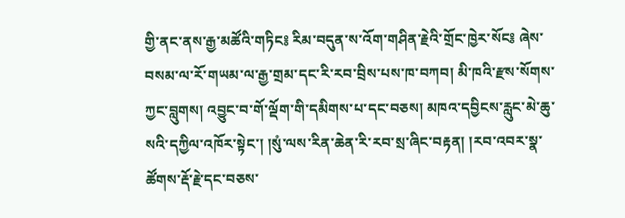གྱི་ནང་ནས་རྒྱ་མཚོའི་གཏིང༔ རིམ་བདུན་ས་འོག་གཤིན་རྗེའི་གྲོང་ཁྱེར་སོང༔ ཞེས་བསམ་ལ་རོ་གཡམ་ལ་རྒྱ་གྲམ་དང་རི་རབ་བྲིས་པས་ཁ་བཀབ། མི་ཁའི་རྫས་སོགས་ཀྱང་བླུགས། འབྱུང་བ་གོ་ལྡོག་གི་དམིགས་པ་དང་བཅས། མཁའ་དབྱིངས་རླུང་མེ་ཆུ་སའི་དཀྱིལ་འཁོར་སྟེང་། །སུཾ་ལས་རིན་ཆེན་རི་རབ་སྲ་ཞིང་བརྟན། །རབ་འབར་སྣ་ཚོགས་རྡོ་རྗེ་དང་བཅས་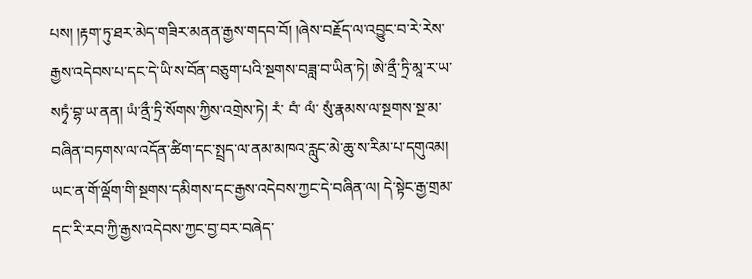པས། །རྟག་ཏུ་ཐར་མེད་གཟིར་མནན་རྒྱས་གདབ་བོ། །ཞེས་བརྗོད་ལ་འབྱུང་བ་རེ་རེས་རྒྱས་འདེབས་པ་དང་དེ་ཡི་ས་བོན་བཅུག་པའི་སྔགས་བཟླ་བ་ཡིན་ཏེ། ཨེ་ནྲྀ་ཏྲི་མཱ་ར་ཡ་སཏྭཾ་བྷ་ཡ་ནན། ཡཾ་ནྲྀ་ཏྲི་སོགས་ཀྱིས་འགྲེས་ཏེ། རཾ་ བཾ་ ལཾ་ སུཾ་རྣམས་ལ་སྔགས་སྔ་མ་བཞིན་བཏགས་ལ་འདོན་ཚིག་དང་སྤྲད་ལ་ནམ་མཁའ་རླུང་མེ་ཆུ་ས་རིམ་པ་དགུའམ། ཡང་ན་གོ་ལྡོག་གི་སྔགས་དམིགས་དང་རྒྱས་འདེབས་ཀྱང་དེ་བཞིན་ལ། དེ་སྟེང་རྒྱ་གྲམ་དང་རི་རབ་ཀྱི་རྒྱས་འདེབས་ཀྱང་བྱ་བར་བཞེད་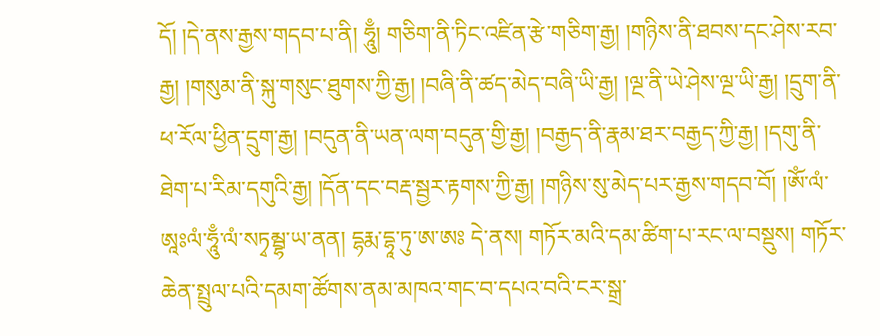དོ། །དེ་ནས་རྒྱས་གདབ་པ་ནི། ཧཱུྃ། གཅིག་ནི་ཏིང་འཛིན་རྩེ་གཅིག་རྒྱ། །གཉིས་ནི་ཐབས་དང་ཤེས་རབ་རྒྱ། །གསུམ་ནི་སྐུ་གསུང་ཐུགས་ཀྱི་རྒྱ། །བཞི་ནི་ཚད་མེད་བཞི་ཡི་རྒྱ། །ལྔ་ནི་ཡེ་ཤེས་ལྔ་ཡི་རྒྱ། །དྲུག་ནི་ཕ་རོལ་ཕྱིན་དྲུག་རྒྱ། །བདུན་ནི་ཡན་ལག་བདུན་གྱི་རྒྱ། །བརྒྱད་ནི་རྣམ་ཐར་བརྒྱད་ཀྱི་རྒྱ། །དགུ་ནི་ཐེག་པ་རིམ་དགུའི་རྒྱ། །དོན་དང་བརྡ་སྦྱར་རྟགས་ཀྱི་རྒྱ། །གཉིས་སུ་མེད་པར་རྒྱས་གདབ་བོ། །ཨོཾ་ལཾ་ཨཱཿལཾ་ཧཱུྃ་ལཾ་སཏྭམྦྷ་ཡ་ནན། དྷརྨ་དྷཱ་ཏུ་ཨ་ཨཿ དེ་ནས། གཏོར་མའི་དམ་ཚིག་པ་རང་ལ་བསྡུས། གཏོར་ཆེན་སྤྲུལ་པའི་དམག་ཚོགས་ནམ་མཁའ་གང་བ་དཔའ་བའི་ངར་སྒྲ་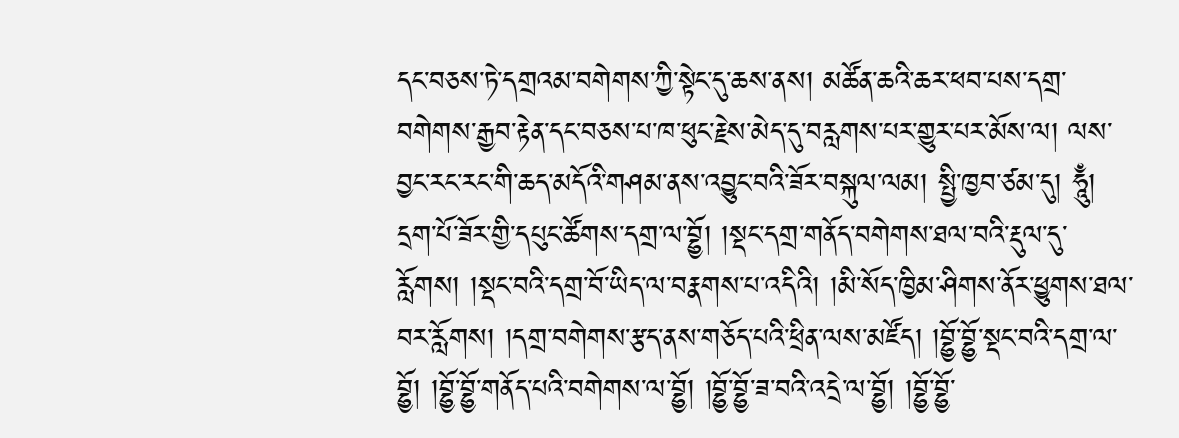དང་བཅས་ཏེ་དགྲའམ་བགེགས་ཀྱི་སྟེང་དུ་ཆས་ནས། མཚོན་ཆའི་ཆར་ཕབ་པས་དགྲ་བགེགས་རྒྱབ་རྟེན་དང་བཅས་པ་ཁ་ཕུང་རྗེས་མེད་དུ་བརླགས་པར་གྱུར་པར་མོས་ལ། ལས་བྱང་རང་རང་གི་ཆད་མདོའི་གཤམ་ནས་འབྱུང་བའི་ཟོར་བསྐུལ་ལམ། སྤྱི་ཁྱབ་ཙམ་དུ། ཧཱུྃ། དྲག་པོ་ཟོར་གྱི་དཔུང་ཚོགས་དགྲ་ལ་བྷྱོ། །སྡང་དགྲ་གནོད་བགེགས་ཐལ་བའི་རྡུལ་དུ་རློགས། །སྡང་བའི་དགྲ་བོ་ཡིད་ལ་བརྣགས་པ་འདིའི། །མི་སོད་ཁྱིམ་ཤིགས་ནོར་ཕྱུགས་ཐལ་བར་རློགས། །དགྲ་བགེགས་རྩད་ནས་གཅོད་པའི་ཕྲིན་ལས་མཛོད། །བྷྱོ་བྷྱོ་སྡང་བའི་དགྲ་ལ་བྷྱོ། །བྷྱོ་བྷྱོ་གནོད་པའི་བགེགས་ལ་བྷྱོ། །བྷྱོ་བྷྱོ་ཟ་བའི་འདྲེ་ལ་བྷྱོ། །བྷྱོ་བྷྱོ་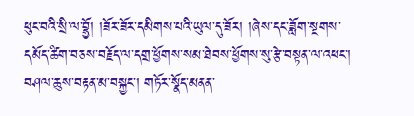ཕུང་བའི་སྲི་ལ་བྷྱོ། །ཟོར་ཟོར་དམིགས་པའི་ཡུལ་དུ་ཟོར། །ཞེས་དང་ཟློག་སྔགས་དམོད་ཚིག་བཅས་བརྗོད་ལ་དགྲ་ཕྱོགས་སམ་ཐེབས་ཕྱོགས་སུ་རྩེ་བསྟན་ལ་འཕང་། བཤལ་ཆུས་བརྟན་མ་བསྐྱང་། གཏོར་སྣོད་མནན་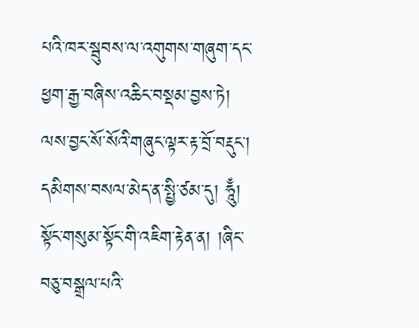པའི་ཁར་སྦུབས་ལ་འགུགས་གཞུག་དང་ཕྱག་རྒྱ་བཞིས་འཆིང་བསྡམ་བྱས་ཏེ། ལས་བྱང་སོ་སོའི་གཞུང་ལྟར་རྟ་བྲོ་བརྡུང་། དམིགས་བསལ་མེད་ན་སྤྱི་ཙམ་དུ། ཧཱུྃ། སྟོང་གསུམ་སྟོང་གི་འཇིག་རྟེན་ན། །ཞིང་བཅུ་བསྒྲལ་པའི་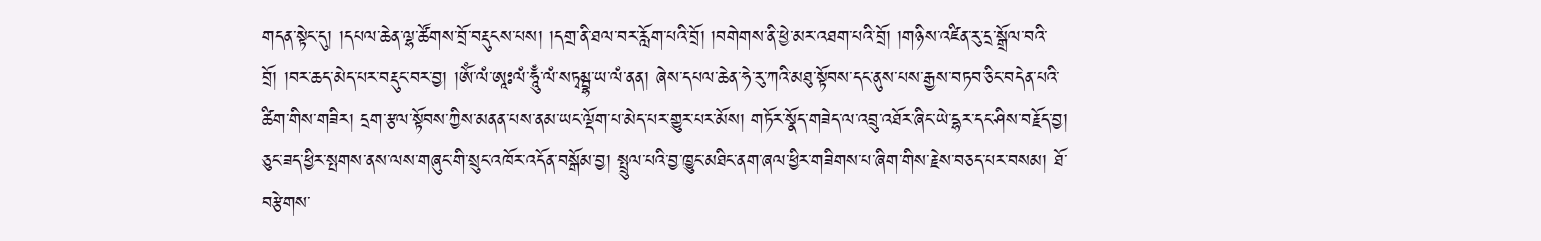གདན་སྟེང་དུ། །དཔལ་ཆེན་ལྷ་ཚོགས་བྲོ་བརྡུངས་པས། །དགྲ་ནི་ཐལ་བར་རློག་པའི་བྲོ། །བགེགས་ནི་ཕྱེ་མར་འཐག་པའི་བྲོ། །གཉིས་འཛིན་རུ་དྲ་སྒྲོལ་བའི་བྲོ། །བར་ཆད་མེད་པར་བརྡུང་བར་བྱ། །ཨོཾ་ལཾ་ཨཱཿལཾ་ཧཱུྃ་ལཾ་སཏྭམྦྷ་ཡ་ལཾ་ནན། ཞེས་དཔལ་ཆེན་ཧེ་རུ་ཀའི་མཐུ་སྟོབས་དང་ནུས་པས་རྒྱས་བཏབ་ཅིང་བདེན་པའི་ཚིག་གིས་གཟིར། དྲག་རྩལ་སྟོབས་ཀྱིས་མནན་པས་ནམ་ཡང་ལྡོག་པ་མེད་པར་གྱུར་པར་མོས། གཏོར་སྣོད་གཟེད་ལ་འབྲུ་འཐོར་ཞིང་ཡེ་དྷར་དང་ཤིས་བརྗོད་བྱ། ཅུང་ཟད་ཕྱིར་སྤགས་ནས་ལས་གཞུང་གི་སྲུང་འཁོར་འདོན་བསྒོམ་བྱ། སྤྲུལ་པའི་བྱ་ཁྱུང་མཐིང་ནག་ཞལ་ཕྱིར་གཟིགས་པ་ཞིག་གིས་རྗེས་བཅད་པར་བསམ། ཐོ་བརྩེགས་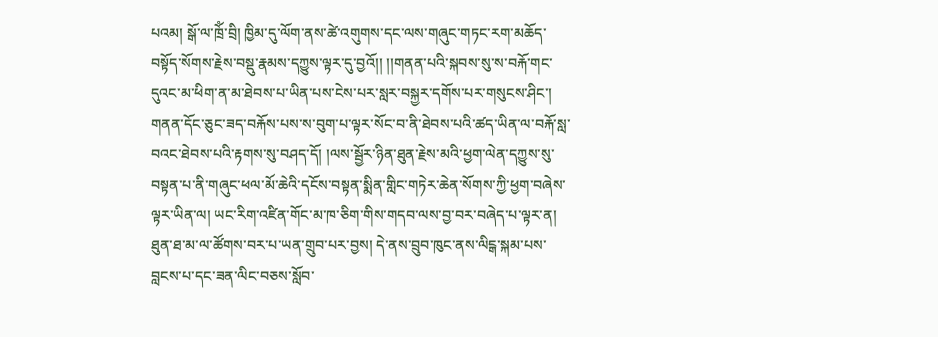པའམ། སྒོ་ལ་ཁྲོཾ་བྲི། ཁྱིམ་དུ་ལོག་ནས་ཚེ་འགུགས་དང་ལས་གཞུང་གཏང་རག་མཆོད་བསྟོད་སོགས་རྗེས་བསྡུ་རྣམས་དཀྱུས་ལྟར་དུ་བྱའོ།། །།གནན་པའི་སྐབས་སུ་ས་བརྐོ་གང་དུའང་མ་ཕིག་ན་མ་ཐེབས་པ་ཡིན་པས་ངེས་པར་སླར་བསྐྱར་དགོས་པར་གསུངས་ཤིང་། གནན་དོང་ཅུང་ཟད་བརྐོས་པས་ས་བུག་པ་ལྟར་སོང་བ་ནི་ཐེབས་པའི་ཚད་ཡིན་ལ་བརྐོ་སླ་བའང་ཐེབས་པའི་རྟགས་སུ་བཤད་དོ། །ལས་སྦྱོར་ཉིན་ཐུན་རྗེས་མའི་ཕྱག་ལེན་དཀྱུས་སུ་བསྟན་པ་ནི་གཞུང་ཕལ་མོ་ཆེའི་དངོས་བསྟན་སྨིན་གླིང་གཏེར་ཆེན་སོགས་ཀྱི་ཕྱག་བཞེས་ལྟར་ཡིན་ལ། ཡང་རིག་འཛིན་གོང་མ་ཁ་ཅིག་གིས་གདབ་ལས་བྱ་བར་བཞེད་པ་ལྟར་ན། ཐུན་ཐ་མ་ལ་ཚོགས་བར་པ་ཡན་གྲུབ་པར་བྱས། དེ་ནས་བྲུབ་ཁུང་ནས་ལིངྒ་སྐམ་པས་བླངས་པ་དང་ཟན་ལིང་བཅས་སློབ་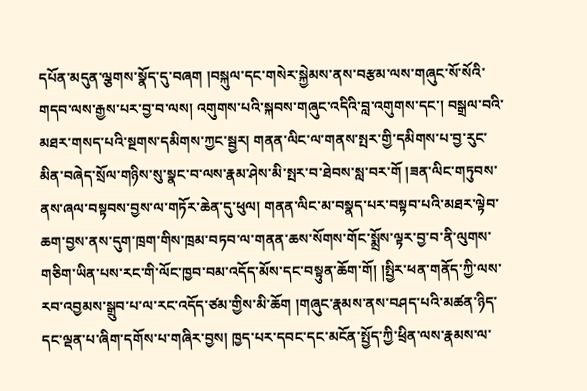དཔོན་མདུན་ལྕགས་སྣོད་དུ་བཞག །བསྐུལ་དང་གསེར་སྐྱེམས་ནས་བརྩམ་ལས་གཞུང་སོ་སོའི་གདབ་ལས་རྒྱས་པར་བྱ་བ་ལས། འགུགས་པའི་སྐབས་གཞུང་འདིའི་བླ་འགུགས་དང་། བསྒྲལ་བའི་མཐར་གསད་པའི་སྔགས་དམིགས་ཀྱང་སྦྱར། གནན་ལིང་ལ་གནས་སྤར་གྱི་དམིགས་པ་བྱ་རུང་མིན་བཞེད་སྲོལ་གཉིས་སུ་སྣང་བ་ལས་རྣམ་ཤེས་མི་སྤར་བ་ཐེབས་སླ་བར་གོ །ཟན་ལིང་གཏུབས་ནས་ཞལ་བསྟབས་བྱས་ལ་གཏོར་ཆེན་དུ་ཕུལ། གནན་ལིང་མ་བསྣད་པར་བསྟབ་པའི་མཐར་ལྟེབ་ཆག་བྱས་ནས་དུག་ཁྲག་གིས་ཁྲམ་བཏབ་ལ་གནན་ཆས་སོགས་གོང་སྨྲོས་ལྟར་བྱ་བ་ནི་ལུགས་གཅིག་ཡིན་པས་རང་གི་ལོང་ཁྱབ་བམ་འདོད་མོས་དང་བསྟུན་ཆོག་གོ། །སྤྱིར་ཕན་གནོད་ཀྱི་ལས་རབ་འབྱམས་སྒྲུབ་པ་ལ་རང་འདོད་ཙམ་གྱིས་མི་ཆོག །གཞུང་རྣམས་ནས་བཤད་པའི་མཚན་ཉིད་དང་ལྡན་པ་ཞིག་དགོས་པ་གཞིར་བྱས། ཁྱད་པར་དབང་དང་མངོན་སྤྱོད་ཀྱི་ཕྲིན་ལས་རྣམས་ལ་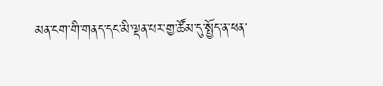མན་ངག་གི་གནད་དང་མི་ལྡན་པར་གྱ་ཚོམ་དུ་སྤྱོད་ན་ཕན་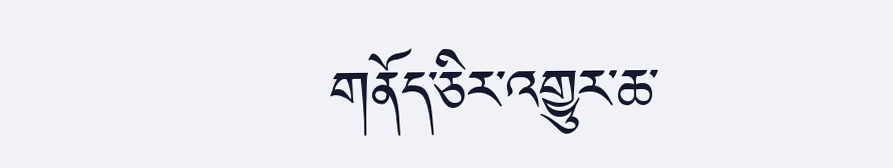གནོད་ཅིར་འགྱུར་ཆ་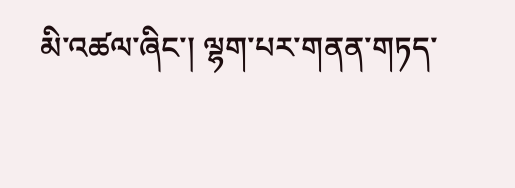མི་འཚལ་ཞིང་། ལྷག་པར་གནན་གཏད་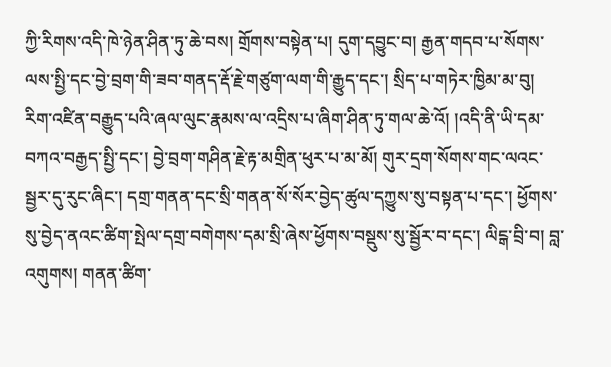ཀྱི་རིགས་འདི་ཁེ་ཉེན་ཤིན་ཏུ་ཆེ་བས། གྲོགས་བསྟེན་པ། དུག་དབྱུང་བ། རྒྱན་གདབ་པ་སོགས་ལས་སྤྱི་དང་བྱེ་བྲག་གི་ཟབ་གནད་རྡོ་རྗེ་གཙུག་ལག་གི་རྒྱུད་དང་། སྲིད་པ་གཏེར་ཁྱིམ་མ་བུ། རིག་འཛིན་བརྒྱུད་པའི་ཞལ་ལུང་རྣམས་ལ་འདྲིས་པ་ཞིག་ཤིན་ཏུ་གལ་ཆེ་འོ། །འདི་ནི་ཡི་དམ་བཀའ་བརྒྱད་སྤྱི་དང་། བྱེ་བྲག་གཤིན་རྗེ་རྟ་མགྲིན་ཕུར་པ་མ་མོ། གུར་དྲག་སོགས་གང་ལའང་སྦྱར་དུ་རུང་ཞིང་། དགྲ་གནན་དང་སྲི་གནན་སོ་སོར་བྱེད་ཚུལ་དཀྱུས་སུ་བསྟན་པ་དང་། ཕྱོགས་སུ་བྱེད་ནའང་ཚིག་སྤེལ་དགྲ་བགེགས་དམ་སྲི་ཞེས་ཕྱོགས་བསྡུས་སུ་སྦྱོར་བ་དང་། ལིངྒ་བྲི་བ། བླ་འགུགས། གནན་ཚིག་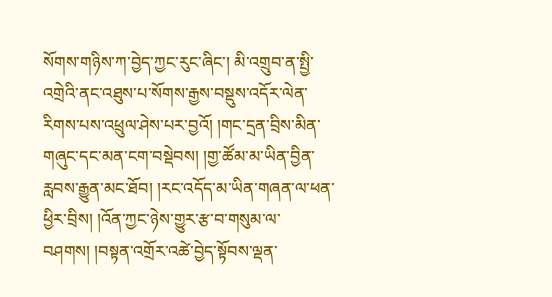སོགས་གཉིས་ཀ་བྱེད་ཀྱང་རུང་ཞིང་། མི་འགྲུབ་ན་སྤྱི་འགྲེའི་ནང་འཐུས་པ་སོགས་རྒྱས་བསྡུས་འདོར་ལེན་རིགས་པས་འཕྲུལ་ཤེས་པར་བྱའོ། །གང་དྲན་བྲིས་མིན་གཞུང་དང་མན་ངག་བསྡེབས། །གྱ་ཚོམ་མ་ཡིན་བྱིན་རླབས་རྒྱུན་མང་ཐོབ། །རང་འདོད་མ་ཡིན་གཞན་ལ་ཕན་ཕྱིར་བྲིས། །འོན་ཀྱང་ཉེས་གྱུར་རྩ་བ་གསུམ་ལ་བཤགས། །བསྟན་འགྲོར་འཚེ་བྱེད་སྟོབས་ལྡན་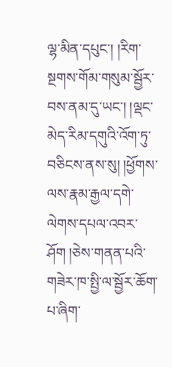ལྷ་མིན་དཔུང་། །རིག་སྔགས་གོམ་གསུམ་སྦྱོར་བས་ནམ་དུ་ཡང་། །ལྡང་མེད་རིམ་དགུའི་འོག་ཏུ་བཅིངས་ནས་སུ། །ཕྱོགས་ལས་རྣམ་རྒྱལ་དགེ་ལེགས་དཔལ་འབར་ཤོག །ཅེས་གནན་པའི་གཟེར་ཁ་སྤྱི་ལ་སྦྱོར་ཆོག་པ་ཞིག་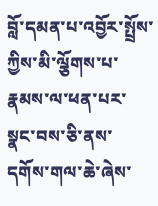བློ་དམན་པ་འབྱོར་སྤྲོས་ཀྱིས་མི་ལྕོགས་པ་རྣམས་ལ་ཕན་པར་སྣང་བས་ཅི་ནས་དགོས་གལ་ཆེ་ཞེས་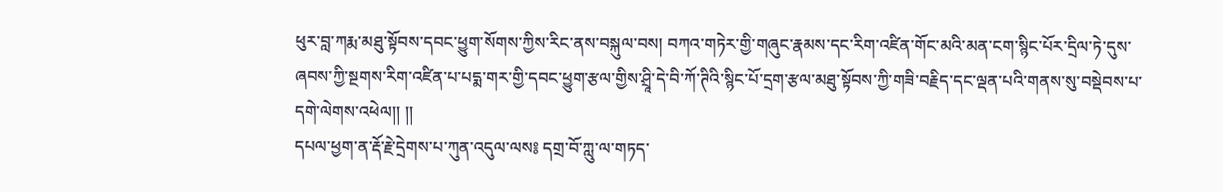ཕུར་བླ་ཀརྨ་མཐུ་སྟོབས་དབང་ཕྱུག་སོགས་ཀྱིས་རིང་ནས་བསྐུལ་བས། བཀའ་གཏེར་གྱི་གཞུང་རྣམས་དང་རིག་འཛིན་གོང་མའི་མན་ངག་སྙིང་པོར་དྲིལ་ཏེ་དུས་ཞབས་ཀྱི་སྔགས་རིག་འཛིན་པ་པདྨ་གར་གྱི་དབང་ཕྱུག་རྩལ་གྱིས་ཤྲཱི་དེ་བི་ཀོ་ཊིའི་སྙིང་པོ་དྲག་རྩལ་མཐུ་སྟོབས་ཀྱི་གཟི་བརྗིད་དང་ལྡན་པའི་གནས་སུ་བསྡེབས་པ་དགེ་ལེགས་འཕེལ།། །།
དཔལ་ཕྱག་ན་རྡོ་རྗེ་དྲེགས་པ་ཀུན་འདུལ་ལས༔ དགྲ་བོ་ཀླུ་ལ་གཏད་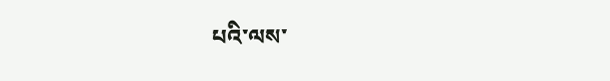པའི་ལས་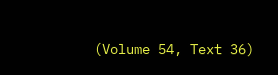(Volume 54, Text 36)